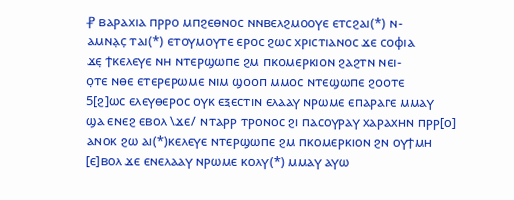⳨ ⲃⲁⲣⲁⲭⲓⲁ ⲡⲣⲣⲟ ⲙⲡϩⲉⲑⲛⲟⲥ ⲛⲛⲃⲉⲗϩⲙⲟⲟⲩⲉ ⲉⲧⲥϩⲁⲓ(*) ⲛ-
ⲁⲙⲛⲁ̣ⲥ̣ ⲧⲁⲓ(*) ⲉⲧⲟⲩⲙⲟⲩⲧⲉ ⲉⲣⲟⲥ ϩⲱⲥ ⲭⲣⲓⲥⲧⲓⲁⲛⲟⲥ ϫⲉ ⲥⲟⲫⲓⲁ
ϫⲉ̣ ϯⲕⲉⲗⲉⲩⲉ ⲛⲏ ⲛⲧⲉⲣϣⲱⲡⲉ ϩⲙ ⲡⲕⲟⲙⲉⲣⲕⲓⲟⲛ ϩⲁϩⲧⲛ ⲛⲉⲓ-
ⲟ̣ⲧⲉ ⲛⲑⲉ ⲉⲧⲉⲣⲉⲣⲱⲙⲉ ⲛⲓⲙ ϣⲟⲟⲡ ⲙⲙⲟⲥ ⲛⲧⲉϣⲱⲡⲉ ϩⲟⲟⲧⲉ
5[ϩ]ⲱⲥ ⲉⲗⲉⲩⲑⲉⲣⲟⲥ ⲟⲩⲕ ⲉⲝⲉⲥⲧⲓⲛ ⲉⲗⲁⲁⲩ ⲛⲣⲱⲙⲉ ⲉⲡⲁⲣⲁⲅⲉ ⲙⲙⲁⲩ
ϣⲁ ⲉⲛⲉϩ ⲉⲃⲟⲗ \ϫⲉ/ ⲛⲧⲁⲣⲣ ⲧⲣⲟⲛⲟⲥ ϩⲓ ⲡⲁⲥⲟⲩⲣⲁⲩ ⲭⲁⲣⲁⲭⲏⲛ ⲡⲣⲣ[ⲟ]
ⲁⲛⲟⲕ ϩⲱ ⲁⲓ(*)ⲕⲉⲗⲉⲩⲉ ⲛⲧⲉⲣϣⲱⲡⲉ ϩⲙ ⲡⲕⲟⲙⲉⲣⲕⲓⲟⲛ ϩⲛ ⲟⲩϯⲙⲏ
[ⲉ]ⲃⲟⲗ ϫⲉ ⲉⲛⲉⲗⲁⲁⲩ ⲛⲣⲱⲙⲉ ⲕⲟⲗⲩ(*) ⲙⲙⲁⲩ ⲁⲩⲱ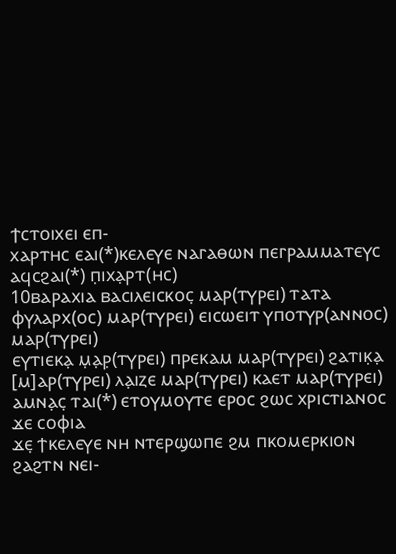ϯⲥⲧⲟⲓⲭⲉⲓ ⲉⲡ-
ⲭⲁⲣⲧⲏⲥ ⲉⲁⲓ(*)ⲕⲉⲗⲉⲩⲉ ⲛⲁⲅⲁⲑⲱⲛ ⲡⲉⲅⲣⲁⲙⲙⲁⲧⲉⲩⲥ ⲁϥⲥϩⲁⲓ(*) ⲡ̣ⲓⲭⲁ̣ⲣⲧ(ⲏⲥ)
10ⲃⲁⲣⲁⲭⲓⲁ ⲃⲁⲥⲓⲗⲉⲓⲥⲕⲟⲥ̣ ⲙⲁⲣ(ⲧⲩⲣⲉⲓ) ⲧⲁⲧⲁ ⲫⲩⲗⲁⲣⲭ(ⲟⲥ) ⲙⲁⲣ(ⲧⲩⲣⲉⲓ) ⲉⲓⲥⲱⲉⲓⲧ ⲩⲡⲟⲧⲩⲣ(ⲁⲛⲛⲟⲥ) ⲙⲁⲣ(ⲧⲩⲣⲉⲓ)
ⲉⲩⲧⲓⲉⲕⲁ̣ ⲙ̣ⲁ̣ⲣ̣(ⲧⲩⲣⲉⲓ) ⲡⲣⲉⲕⲁⲙ ⲙⲁⲣ(ⲧⲩⲣⲉⲓ) ϩⲁⲧⲓⲕ̣ⲁ̣ [ⲙ]ⲁⲣ(ⲧⲩⲣⲉⲓ) ⲗⲁ̣ⲓⲍⲉ ⲙⲁⲣ(ⲧⲩⲣⲉⲓ) ⲕⲁⲉⲧ ⲙⲁⲣ(ⲧⲩⲣⲉⲓ)
ⲁⲙⲛⲁ̣ⲥ̣ ⲧⲁⲓ(*) ⲉⲧⲟⲩⲙⲟⲩⲧⲉ ⲉⲣⲟⲥ ϩⲱⲥ ⲭⲣⲓⲥⲧⲓⲁⲛⲟⲥ ϫⲉ ⲥⲟⲫⲓⲁ
ϫⲉ̣ ϯⲕⲉⲗⲉⲩⲉ ⲛⲏ ⲛⲧⲉⲣϣⲱⲡⲉ ϩⲙ ⲡⲕⲟⲙⲉⲣⲕⲓⲟⲛ ϩⲁϩⲧⲛ ⲛⲉⲓ-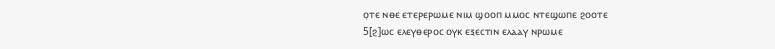ⲟ̣ⲧⲉ ⲛⲑⲉ ⲉⲧⲉⲣⲉⲣⲱⲙⲉ ⲛⲓⲙ ϣⲟⲟⲡ ⲙⲙⲟⲥ ⲛⲧⲉϣⲱⲡⲉ ϩⲟⲟⲧⲉ
5[ϩ]ⲱⲥ ⲉⲗⲉⲩⲑⲉⲣⲟⲥ ⲟⲩⲕ ⲉⲝⲉⲥⲧⲓⲛ ⲉⲗⲁⲁⲩ ⲛⲣⲱⲙⲉ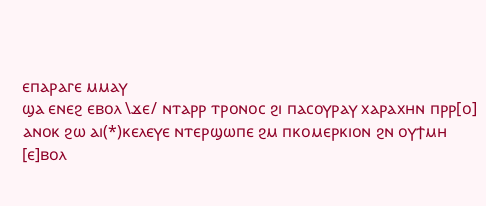ⲉⲡⲁⲣⲁⲅⲉ ⲙⲙⲁⲩ
ϣⲁ ⲉⲛⲉϩ ⲉⲃⲟⲗ \ϫⲉ/ ⲛⲧⲁⲣⲣ ⲧⲣⲟⲛⲟⲥ ϩⲓ ⲡⲁⲥⲟⲩⲣⲁⲩ ⲭⲁⲣⲁⲭⲏⲛ ⲡⲣⲣ[ⲟ]
ⲁⲛⲟⲕ ϩⲱ ⲁⲓ(*)ⲕⲉⲗⲉⲩⲉ ⲛⲧⲉⲣϣⲱⲡⲉ ϩⲙ ⲡⲕⲟⲙⲉⲣⲕⲓⲟⲛ ϩⲛ ⲟⲩϯⲙⲏ
[ⲉ]ⲃⲟⲗ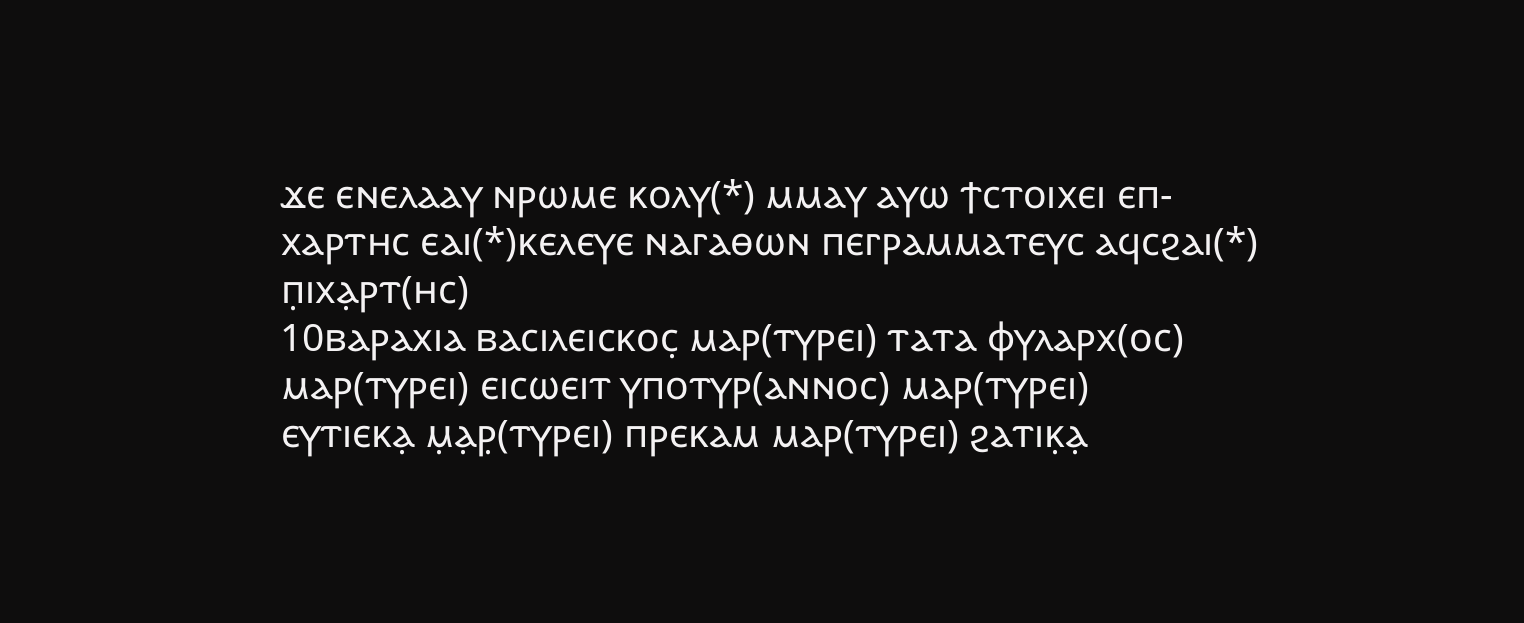ϫⲉ ⲉⲛⲉⲗⲁⲁⲩ ⲛⲣⲱⲙⲉ ⲕⲟⲗⲩ(*) ⲙⲙⲁⲩ ⲁⲩⲱ ϯⲥⲧⲟⲓⲭⲉⲓ ⲉⲡ-
ⲭⲁⲣⲧⲏⲥ ⲉⲁⲓ(*)ⲕⲉⲗⲉⲩⲉ ⲛⲁⲅⲁⲑⲱⲛ ⲡⲉⲅⲣⲁⲙⲙⲁⲧⲉⲩⲥ ⲁϥⲥϩⲁⲓ(*) ⲡ̣ⲓⲭⲁ̣ⲣⲧ(ⲏⲥ)
10ⲃⲁⲣⲁⲭⲓⲁ ⲃⲁⲥⲓⲗⲉⲓⲥⲕⲟⲥ̣ ⲙⲁⲣ(ⲧⲩⲣⲉⲓ) ⲧⲁⲧⲁ ⲫⲩⲗⲁⲣⲭ(ⲟⲥ) ⲙⲁⲣ(ⲧⲩⲣⲉⲓ) ⲉⲓⲥⲱⲉⲓⲧ ⲩⲡⲟⲧⲩⲣ(ⲁⲛⲛⲟⲥ) ⲙⲁⲣ(ⲧⲩⲣⲉⲓ)
ⲉⲩⲧⲓⲉⲕⲁ̣ ⲙ̣ⲁ̣ⲣ̣(ⲧⲩⲣⲉⲓ) ⲡⲣⲉⲕⲁⲙ ⲙⲁⲣ(ⲧⲩⲣⲉⲓ) ϩⲁⲧⲓⲕ̣ⲁ̣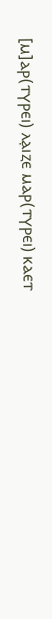[ⲙ]ⲁⲣ(ⲧⲩⲣⲉⲓ) ⲗⲁ̣ⲓⲍⲉ ⲙⲁⲣ(ⲧⲩⲣⲉⲓ) ⲕⲁⲉⲧ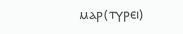ⲙⲁⲣ(ⲧⲩⲣⲉⲓ)